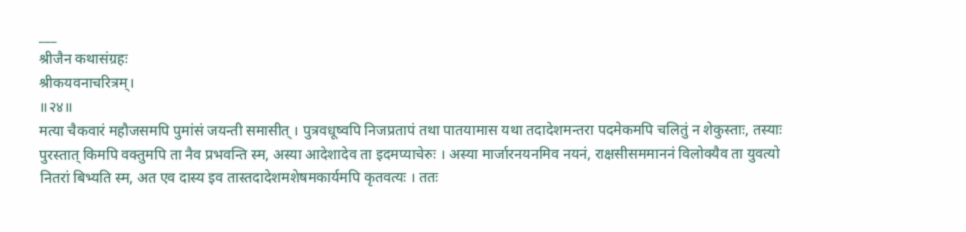___
श्रीजैन कथासंग्रहः
श्रीकयवनाचरित्रम्।
॥२४॥
मत्या चैकवारं महौजसमपि पुमांसं जयन्ती समासीत् । पुत्रवधूष्वपि निजप्रतापं तथा पातयामास यथा तदादेशमन्तरा पदमेकमपि चलितुं न शेकुस्ताः, तस्याः पुरस्तात् किमपि वक्तुमपि ता नैव प्रभवन्ति स्म, अस्या आदेशादेव ता इदमप्याचेरुः । अस्या मार्जारनयनमिव नयनं, राक्षसीसममाननं विलोक्यैव ता युवत्यो नितरां बिभ्यति स्म, अत एव दास्य इव तास्तदादेशमशेषमकार्यमपि कृतवत्यः । ततः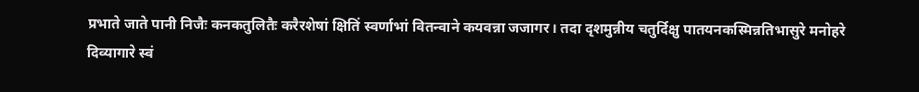प्रभाते जाते पानी निजैः कनकतुलितैः करैरशेषां क्षितिं स्वर्णाभां वितन्वाने कयवन्ना जजागर। तदा दृशमुन्नीय चतुर्दिक्षु पातयनकस्मिन्नतिभासुरे मनोहरे दिव्यागारे स्वं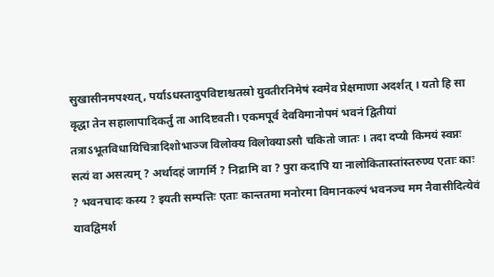सुखासीनमपश्यत्, पर्याऽधस्तादुपविष्टाश्चतस्रो युवतीरनिमेषं स्वमेव प्रेक्षमाणा अदर्शत् । यतो हि सा वृद्धा तेन सहालापादिकर्तुं ता आदिष्टवती। एकमपूर्व देवविमानोपमं भवनं द्वितीयां तत्राऽभूतविधायिचित्रादिशोभाञ्ज विलोक्य विलोक्याऽसौ चकितो जातः । तदा दप्यौ किमयं स्वप्नः सत्यं वा असत्यम् ? अर्थादहं जागर्मि ? निद्रामि वा ? पुरा कदापि या नालोकितास्तांस्तरुण्य एताः काः ? भवनचादः कस्य ? इयती सम्पत्तिः एताः कान्ततमा मनोरमा विमानकल्पं भवनञ्च मम नैवासीदित्येवं यावद्विमर्श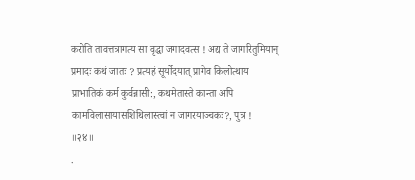करोति तावत्तत्रागत्य सा वृद्धा जगादवत्स ! अद्य ते जागरितुमियान् प्रमादः कथं जातः ? प्रत्यहं सूर्योदयात् प्रागेव किलोत्थाय प्राभातिकं कर्म कुर्वन्नासी:, कथमेतास्ते कान्ता अपि कामविलासायासशिथिलास्त्वां न जागरयाञ्चकः?, पुत्र !
॥२४॥
.